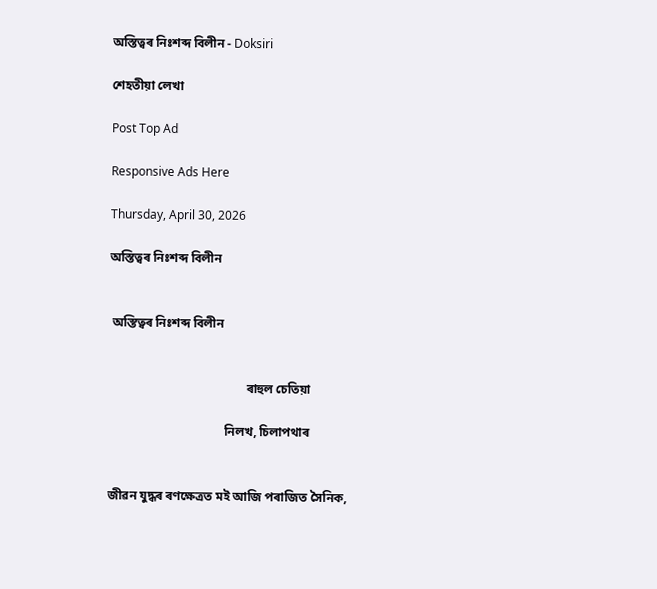অস্তিত্বৰ নিঃশব্দ বিলীন - Doksiri

শেহতীয়া লেখা

Post Top Ad

Responsive Ads Here

Thursday, April 30, 2026

অস্তিত্বৰ নিঃশব্দ বিলীন


 অস্তিত্বৰ নিঃশব্দ বিলীন


                                            ৰাহুল চেতিয়া

                                     নিলখ, চিলাপথাৰ


জীৱন যুদ্ধৰ ৰণক্ষেত্ৰত মই আজি পৰাজিত সৈনিক,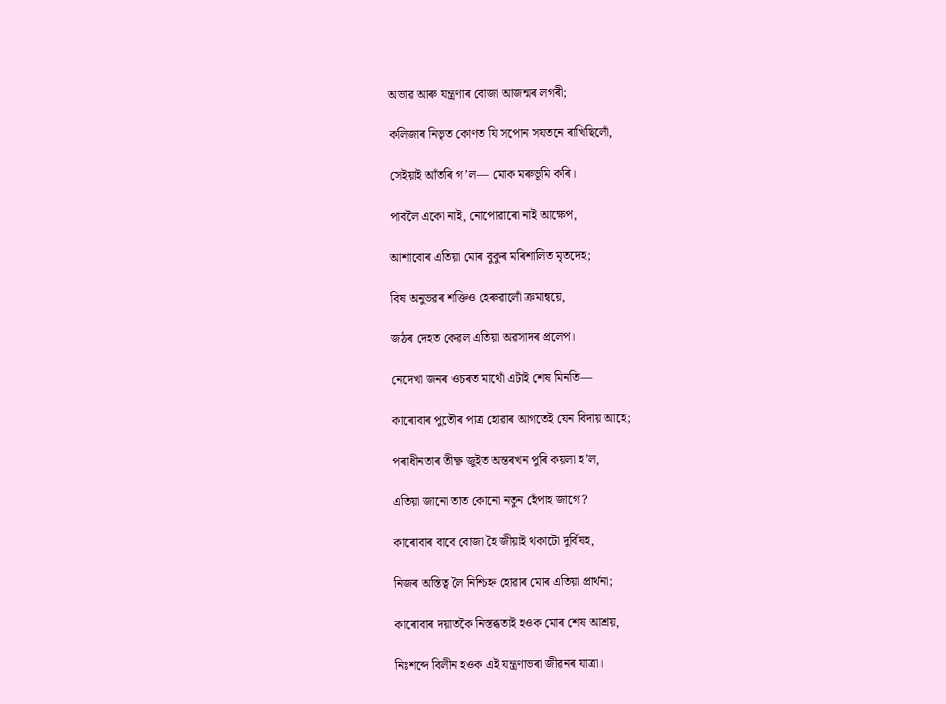অভাৱ আৰু যন্ত্ৰণাৰ বোজা আজন্মৰ লগৰী;

কলিজাৰ নিভৃত কোণত যি সপোন সযতনে ৰাখিছিলোঁ,

সেইয়াই আঁতৰি গ’ল— মোক মৰুভূমি কৰি।

পাবলৈ একো নাই, নোপোৱাৰো নাই আক্ষেপ,

আশাবোৰ এতিয়া মোৰ বুকুৰ মৰিশালিত মৃতদেহ;

বিষ অনুভৱৰ শক্তিও হেৰুৱালোঁ ক্ৰমান্বয়ে,

জঠৰ দেহত কেৱল এতিয়া অৱসাদৰ প্ৰলেপ।

নেদেখা জনৰ ওচৰত মাথোঁ এটাই শেষ মিনতি—

কাৰোবাৰ পুতৌৰ পাত্ৰ হোৱাৰ আগতেই যেন বিদায় আহে;

পৰাধীনতাৰ তীক্ষ্ণ জুইত অন্তৰখন পুৰি কয়লা হ’ল,

এতিয়া জানো তাত কোনো নতুন হেঁপাহ জাগে?

কাৰোবাৰ বাবে বোজা হৈ জীয়াই থকাটো দুৰ্বিষহ,

নিজৰ অস্তিত্ব লৈ নিশ্চিহ্ন হোৱাৰ মোৰ এতিয়া প্ৰাৰ্থনা;

কাৰোবাৰ দয়াতকৈ নিস্তব্ধতাই হওক মোৰ শেষ আশ্ৰয়,

নিঃশব্দে বিলীন হওক এই যন্ত্ৰণাভৰা জীৱনৰ যাত্ৰা।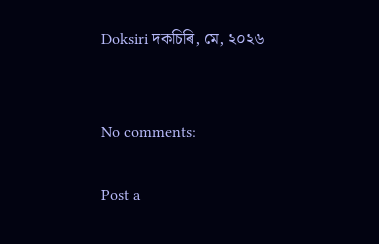Doksiri দকচিৰি, মে, ২০২৬


No comments:

Post a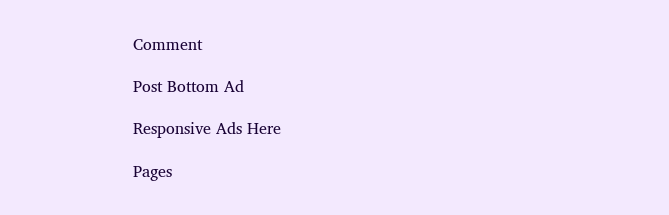Comment

Post Bottom Ad

Responsive Ads Here

Pages